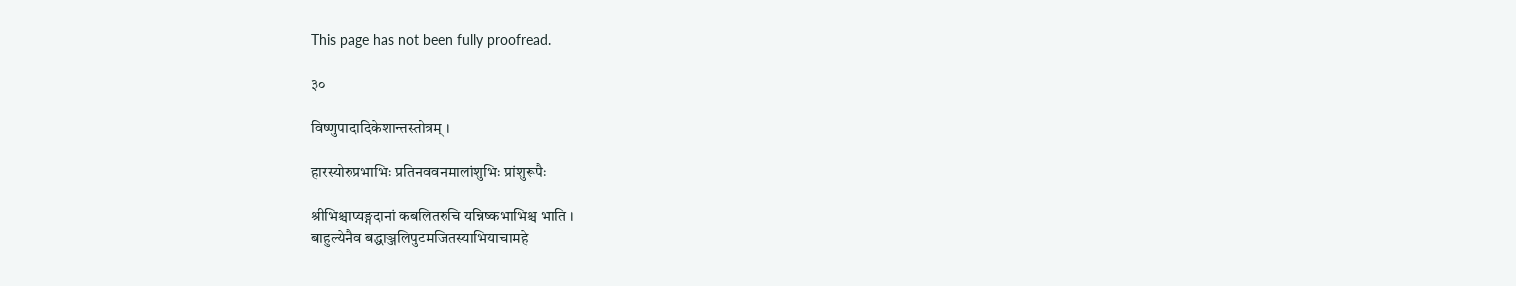This page has not been fully proofread.

३०

विष्णुपादादिकेशान्तस्तोत्रम् ।

हारस्योरुप्रभाभिः प्रतिनववनमालांशुभिः प्रांशुरूपैः

श्रीभिश्चाप्यङ्गदानां कबलितरुचि यन्निष्कभाभिश्च भाति ।
बाहुल्येनैव बद्धाञ्जलिपुटमजितस्याभियाचामहे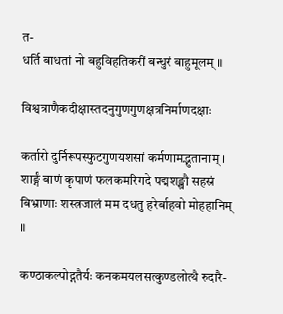त-
धर्ति बाधतां नो बहुविहतिकरीं बन्धुरं बाहुमूलम् ॥

विश्वत्राणैकदीक्षास्तदनुगुणगुणक्षत्रनिर्माणदक्षाः

कर्तारो दुर्निरूपस्फुटगुणयशसां कर्मणामद्भुतानाम् ।
शार्ङ्गं बाणं कृपाणं फलकमरिगदे पद्मशङ्खौ सहस्रं
बिभ्राणाः शस्त्रजालं मम दधतु हरेर्बाहवो मोहहानिम् ॥

कण्ठाकल्पोद्गतैर्यः कनकमयलसत्कुण्डलोत्थै रुदारै-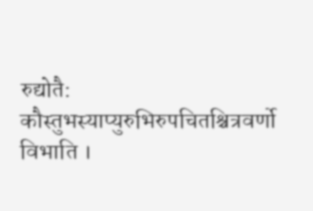रुद्योतै: कौस्तुभस्याप्युरुभिरुपचितश्चित्रवर्णो विभाति ।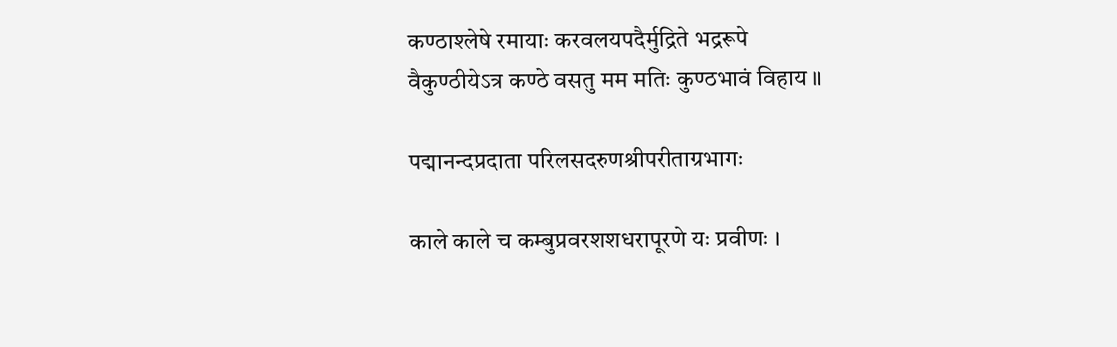कण्ठाश्लेषे रमायाः करवलयपदैर्मुद्रिते भद्ररूपे
वैकुण्ठीयेऽत्र कण्ठे वसतु मम मतिः कुण्ठभावं विहाय ॥

पद्मानन्दप्रदाता परिलसदरुणश्रीपरीताग्रभागः

काले काले च कम्बुप्रवरशशधरापूरणे यः प्रवीणः ।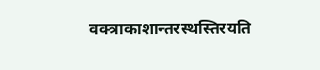वक्त्राकाशान्तरस्थस्तिरयति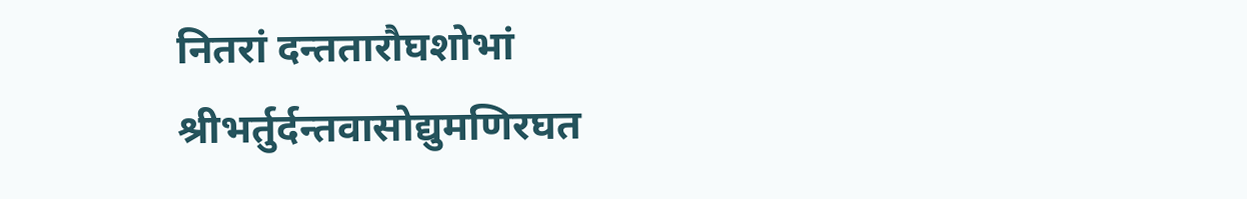नितरां दन्ततारौघशोभां
श्रीभर्तुर्दन्तवासोद्युमणिरघत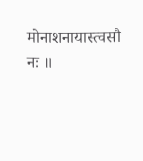मोनाशनायास्त्वसौ नः ॥